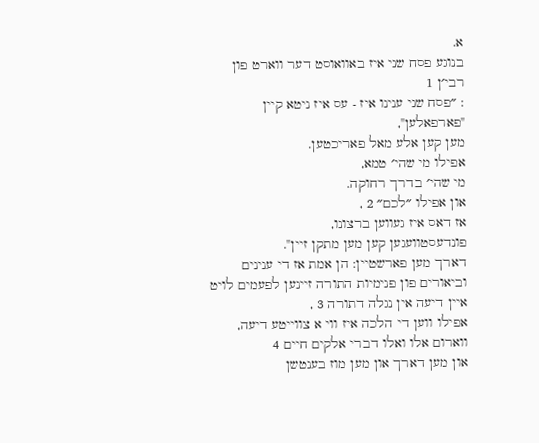א.
בנוגע פסח שני איז באוואוסט דער ווארט פון רבי׳ן 1
: ״פסח שני ענינו איז - עס איז ניטא קיין "פארפאלען",
מען קען אלע מאל פאריכטען.
אפילו מי שהי׳ טמא,
מי שהי׳ בדרך רחוקה.
און אפילו ״לכם״ 2 ,
אז דאס איז געווען ברצונו,
פונדעסטוועגען קען מען מתקן זיין".
דארך מען פארשטיין: הן אמת אז די ענינים וביאורים פון פנימיות התורה זיינען לפעמים לויט איין דיעה אין נגלה דתורה 3 ,
אפילו ווען די הלכה איז ווי א צווייטע דיעה,
ווארום אלו ואלו דברי אלקים חיים 4
און מען דארך און מען מוז בענטשן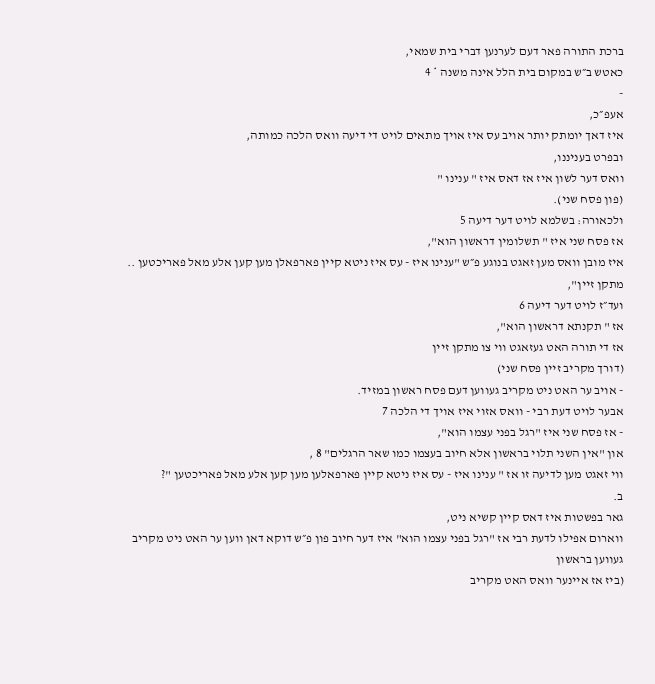ברכת התורה פאר דעם לערנען דברי בית שמאי,
כאטש ב״ש במקום בית הלל אינה משנה * 4
-
אעפ״כ,
איז דאך יומתק יותר אויב עס איז אויך מתאים לויט די דיעה וואס הלכה כמותה,
ובפרט בעניננו,
וואס דער לשון איז אז דאס איז " ענינו "
(פון פסח שני).
ולכאורה: בשלמא לויט דער דיעה 5
אז פסח שני איז " תשלומין דראשון הוא",
איז מובן וואס מען זאגט בנוגע פ״ש "ענינו איז - עס איז ניטא קיין פארפאלן מען קען אלע מאל פאריכטען ..
מתקן זיין",
ועד״ז לויט דער דיעה 6
אז " תקנתא דראשון הוא",
אז די תורה האט געזאגט ווי צו מתקן זיין
(דורך מקריב זיין פסח שני)
- אויב ער האט ניט מקריב געווען דעם פסח ראשון במזיד.
אבער לויט דעת רבי - וואס אזוי איז אויך די הלכה 7
- אז פסח שני איז "רגל בפני עצמו הוא",
און "אין השני תלוי בראשון אלא חיוב בעצמו כמו שאר הרגלים" 8 ,
ווי זאגט מען לדיעה זו אז " ענינו איז - עס איז ניטא קיין פארפאלען מען קען אלע מאל פאריכטען "?
ב.
גאר בפשטות איז דאס קיין קשיא ניט,
ווארום אפילו לדעת רבי אז "רגל בפני עצמו הוא" איז דער חיוב פון פ״ש דוקא דאן ווען ער האט ניט מקריב געווען בראשון
(ביז אז איינער וואס האט מקריב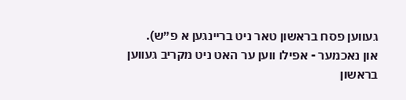געווען פסח בראשון טאר ניט בריינגען א פ״ש).
און נאכמער - אפילו ווען ער האט ניט מקריב געווען בראשון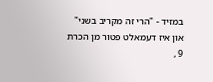במזיד - "הרי זה מקריב בשני" און איז דעמאלט פטור מן הכרת 9 ,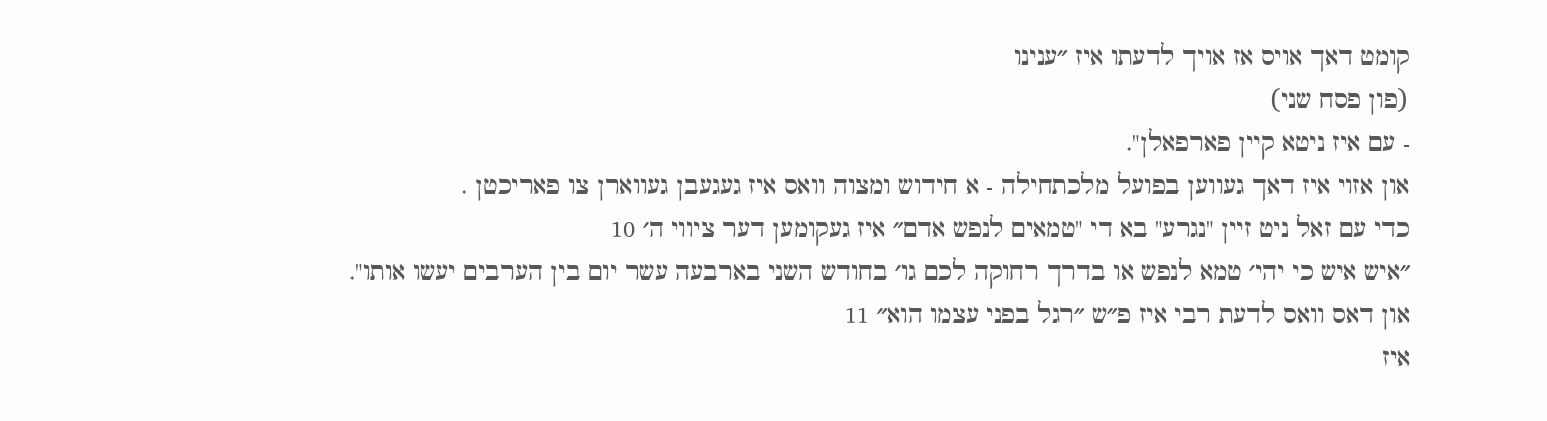קומט דאך אויס אז אויך לדעתו איז ״ענינו
(פון פסח שני)
- עם איז ניטא קיין פארפאלן".
און אזוי איז דאך געווען בפועל מלכתחילה - א חידוש ומצוה וואס איז געגעבן געווארן צו פאריכטן .
כדי עם זאל ניט זיין "נגרע" בא די "טמאים לנפש אדם״ איז געקומען דער ציווי ה׳ 10
״איש איש כי יהי׳ טמא לנפש או בדרך רחוקה לכם גו׳ בחודש השני בארבעה עשר יום בין הערבים יעשו אותו".
און דאס וואס לדעת רבי איז פ״ש ״רגל בפני עצמו הוא״ 11
איז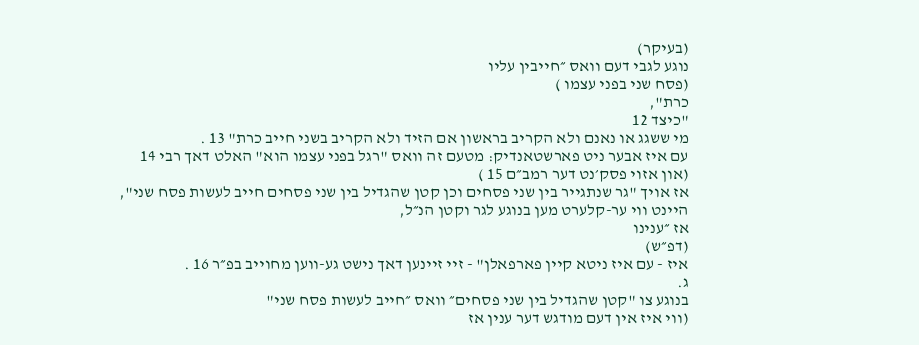(בעיקר)
נוגע לגבי דעם וואס ״חייבין עליו
(פסח שני בפני עצמו )
כרת",
"כיצד 12
מי ששגג או נאנם ולא הקריב בראשון אם הזיד ולא הקריב בשני חייב כרת" 13 .
עם איז אבער ניט פארשטאנדיק: מטעם זה וואס "רגל בפני עצמו הוא" האלט דאך רבי 14
(און אזוי פסק׳נט דער רמב״ם 15 )
אז אויך "גר שנתגייר בין שני פסחים וכן קטן שהגדיל בין שני פסחים חייב לעשות פסח שני",
היינט ווי ער-קלערט מען בנוגע לגר וקטן הנ״ל,
אז ״ענינו
(דפ״ש)
איז - עם איז ניטא קיין פארפאלן" - זיי זיינען דאך נישט גע-ווען מחוייב בפ״ר 16 .
ג.
בנוגע צו "קטן שהגדיל בין שני פסחים״ וואס ״חייב לעשות פסח שני"
(ווי איז אין דעם מודגש דער ענין אז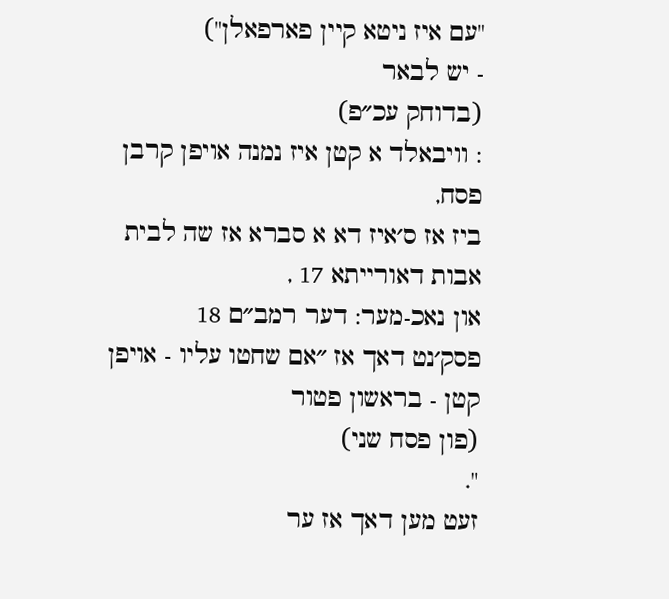"עם איז ניטא קיין פארפאלן")
- יש לבאר
(בדוחק עכ״פ)
: וויבאלד א קטן איז נמנה אויפן קרבן פסח,
ביז אז ס׳איז דא א סברא אז שה לבית אבות דאורייתא 17 ,
און נאכ-מער: דער רמב״ם 18
פסק׳נט דאך אז ״אם שחטו עליו - אויפן קטן - בראשון פטור
(פון פסח שני)
".
זעט מען דאך אז ער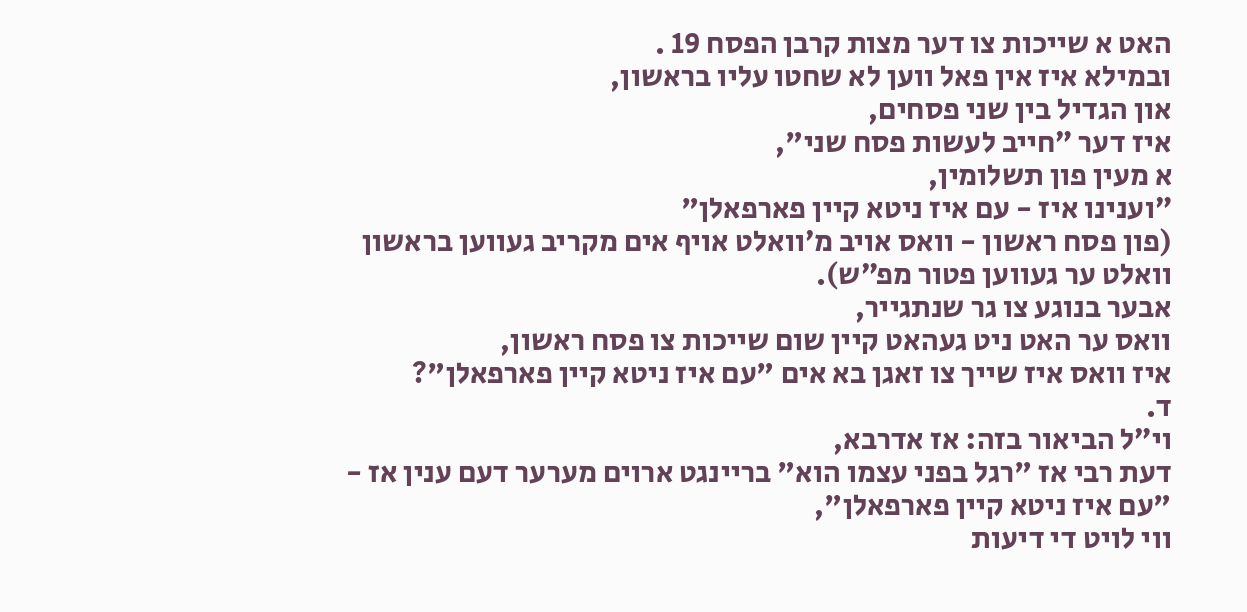האט א שייכות צו דער מצות קרבן הפסח 19 .
ובמילא איז אין פאל ווען לא שחטו עליו בראשון,
און הגדיל בין שני פסחים,
איז דער ״חייב לעשות פסח שני",
א מעין פון תשלומין,
״וענינו איז - עם איז ניטא קיין פארפאלן"
(פון פסח ראשון - וואס אויב מ׳וואלט אויף אים מקריב געווען בראשון וואלט ער געווען פטור מפ״ש).
אבער בנוגע צו גר שנתגייר,
וואס ער האט ניט געהאט קיין שום שייכות צו פסח ראשון,
איז וואס איז שייך צו זאגן בא אים "עם איז ניטא קיין פארפאלן"?
ד.
וי״ל הביאור בזה: אז אדרבא,
דעת רבי אז "רגל בפני עצמו הוא" בריינגט ארוים מערער דעם ענין אז - "עם איז ניטא קיין פארפאלן",
ווי לויט די דיעות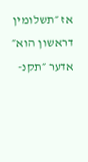אז ״תשלומין דראשון הוא״ אדער ״תקנ-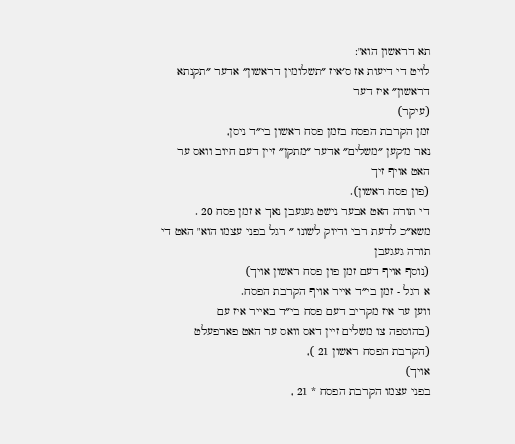תא דראשון הוא":
לויט די דיעות אז ס׳איז ״תשלומין דראשון״ אדער ״תקנתא דראשון״ איז דער
(עיקר)
זמן הקרבת הפסח בזמן פסח ראשון בי״ד ניסן,
נאר מ׳קען ״משלים״ אדער ״מתקן״ זיין דעם חיוב וואס ער האט אויף זיך
(פון פסח ראשון).
די תורה האט אבער נישט געגעבן נאך א זמן פסח 20 .
משא״כ לדעת רבי ודיוק לשונו ״ רגל בפני עצמו הוא" האט די תורה געגעבן
(נוסף אויף דעם זמן פון פסח ראשון אויך)
א רגל - זמן בי״ד אייר אויף הקרבת הפסח.
ווען ער איז מקריב דעם פסח בי״ד באייר איז עם
(בהוספה צו משלים זיין דאס וואס ער האט פארפעלט
(הקרבת הפסח ראשון 21 ),
אויך)
בפני עצמו הקרבת הפסח * 21 ,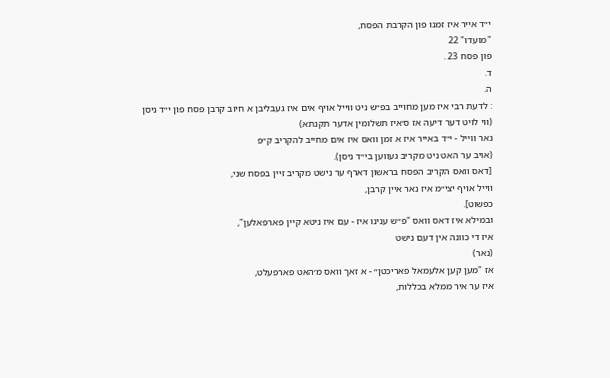י״ד אייר איז זמנו פון הקרבת הפסח,
"מועדו" 22
פון פסח 23 .
ד.
ה.
: לדעת רבי איז מען מחוייב בפ״ש ניט ווייל אויף אים איז געבליבן א חיוב קרבן פסח פון י״ד ניסן
(ווי לויט דער דיעה אז ס׳איז תשלומין אדער תקנתא)
נאר ווייל - י״ד באייר איז א זמן וואס איז אים מחייב להקריב ק״פ
(אויב ער האט ניט מקריב געווען בי״ד ניסן).
[דאס וואס הקריב הפסח בראשון דארף ער נישט מקריב זיין בפסח שני,
ווייל אויף יצי״מ איז נאר איין קרבן,
כפשוט].
ובמילא איז דאס וואס "פ״ש ענינו איז - עם איז ניטא קיין פארפאלען",
איז די כוונה אין דעם נישט
(נאר)
אז "מען קען אלעמאל פאריכטן״ - א זאך וואס מ׳האט פארפעלט,
איז ער איר ממלא בכללות,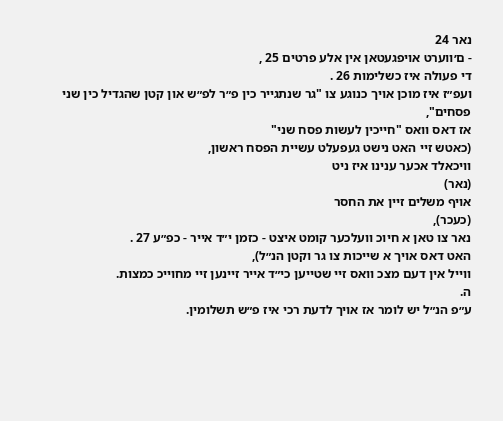נאר 24
- ם׳ווערט אויפגעטאן אין אלע פרטים 25 ,
די פעולה איז כשלימות 26 .
ועפ״ז איז מוכן אויך כנוגע צו "גר שנתגייר כין פ״ר לפ״ש און קטן שהגדיל כין שני פסחים",
אז דאס וואס "חייכין לעשות פסח שני"
(כאטש זיי האט נישט געפעלט עשיית הפסח ראשון,
וויכאלד אכער ענינו איז ניט
(נאר)
אויף משלים זיין את החסר
(כעכר),
נאר צו טאן א חיוכ וועלכער קומט איצט - כזמן י״ד אייר - כפ״ע 27 .
האט דאס אויך א שייכות צו גר וקטן הנ״ל),
ווייל אין דעם מצכ וואס זיי שטייען כי״ד אייר זיינען זיי מחוייכ כמצות.
ה.
ע״פ הנ״ל יש לומר אז אויך לדעת רכי איז פ״ש תשלומין.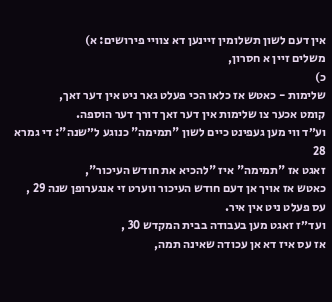אין דעם לשון תשלומין זיינען דא צוויי פירושים: א)
משלים זיין א חסרון,
כ)
שלימות - כאטש אז כלאו הכי פעלט גאר ניט אין דער זאך,
קומט אכער צו שלימות אין דער זאך דורך דער הוספה.
וע״ד ווי מען געפינט כיים לשון "תמימה" כנוגע ל״שנה": די גמרא 28
זאגט אז "תמימה" איז "להכיא את חודש העיכור",
כאטש אז אויך אן דעם חודש העיכור ווערט זי אנגערופן שנה 29 ,
עס פעלט ניט אין איר.
ועד״ז זאגט מען בעבודה בבית המקדש 30 ,
אז עס איז דא אן עכודה שאינה תמה,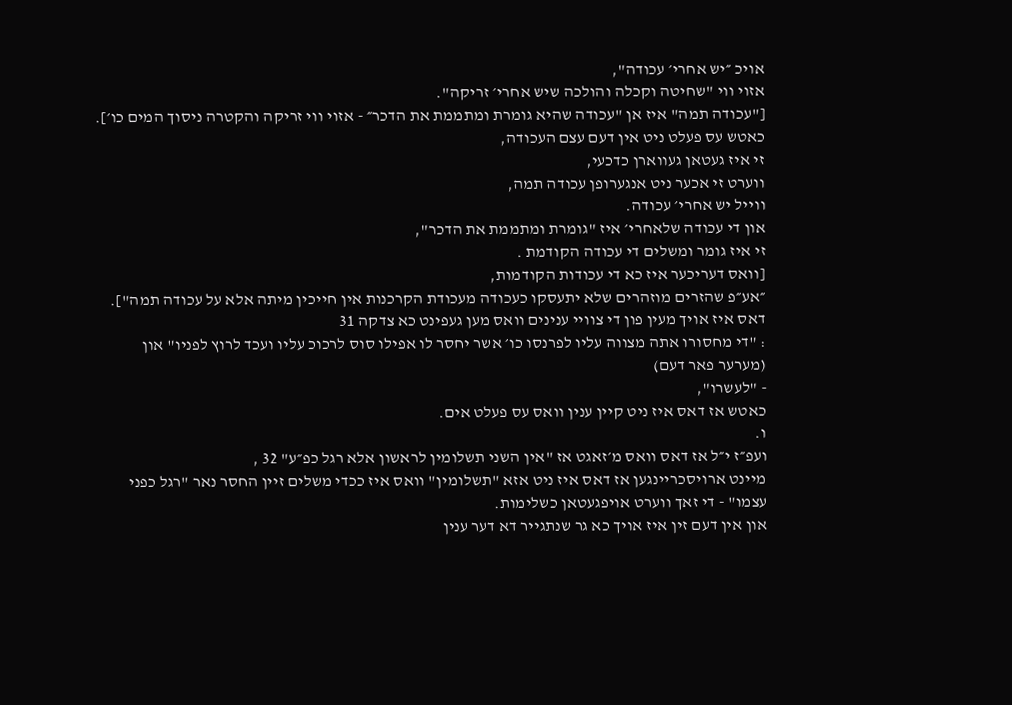אויכ ״יש אחרי׳ עכודה",
אזוי ווי "שחיטה וקכלה והולכה שיש אחרי׳ זריקה".
["עכודה תמה" איז אן "עכודה שהיא גומרת ומתממת את הדכר״ - אזוי ווי זריקה והקטרה ניסוך המים כו׳].
כאטש עס פעלט ניט אין דעם עצם העכודה,
זי איז געטאן געווארן כדכעי,
ווערט זי אכער ניט אנגערופן עכודה תמה,
ווייל יש אחרי׳ עכודה.
און די עכודה שלאחרי׳ איז "גומרת ומתממת את הדכר",
זי איז גומר ומשלים די עכודה הקודמת .
[וואס דעריכער איז כא די עכודות הקודמות,
״אע״פ שהזרים מוזהרים שלא יתעסקו כעכודה מעכודת הקרכנות אין חייכין מיתה אלא על עכודה תמה"].
דאס איז אויך מעין פון די צוויי ענינים וואס מען געפינט כא צדקה 31
: "די מחסורו אתה מצווה עליו לפרנסו כו׳ אשר יחסר לו אפילו סוס לרכוכ עליו ועכד לרוץ לפניו" און
(מערער פאר דעם)
- "לעשרו",
כאטש אז דאס איז ניט קיין ענין וואס עס פעלט אים.
ו.
ועפ״ז י״ל אז דאס וואס מ׳זאגט אז "אין השני תשלומין לראשון אלא רגל כפ״ע" 32 ,
מיינט ארויסכריינגען אז דאס איז ניט אזא "תשלומין" וואס איז ככדי משלים זיין החסר נאר "רגל כפני עצמו" - די זאך ווערט אויפגעטאן כשלימות.
און אין דעם זין איז אויך כא גר שנתגייר דא דער ענין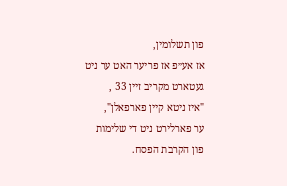פון תשלומין,
אז אע״פ אז פריער האט ער ניט געטארט מקריב זיין 33 ,
"איז ניטא קיין פארפאלן",
ער פארלירט ניט די שלימות פון הקרבת הפסח.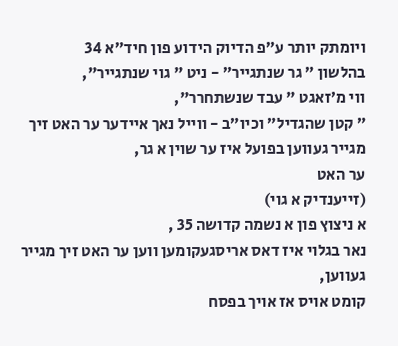ויומתק יותר ע״פ הדיוק הידוע פון חיד״א 34
בהלשון ״ גר שנתגייר״ - ניט " גוי שנתגייר",
ווי מ׳זאגט " עבד שנשתחרר",
״ קטן שהגדיל״ וכיו״ב - ווייל נאך איידער ער האט זיך מגייר געווען בפועל איז ער שוין א גר,
ער האט
(זייענדיק א גוי)
א ניצוץ פון א נשמה קדושה 35 ,
נאר בגלוי איז דאס אריסגעקומען ווען ער האט זיך מגייר געווען,
קומט אויס אז אויך בפסח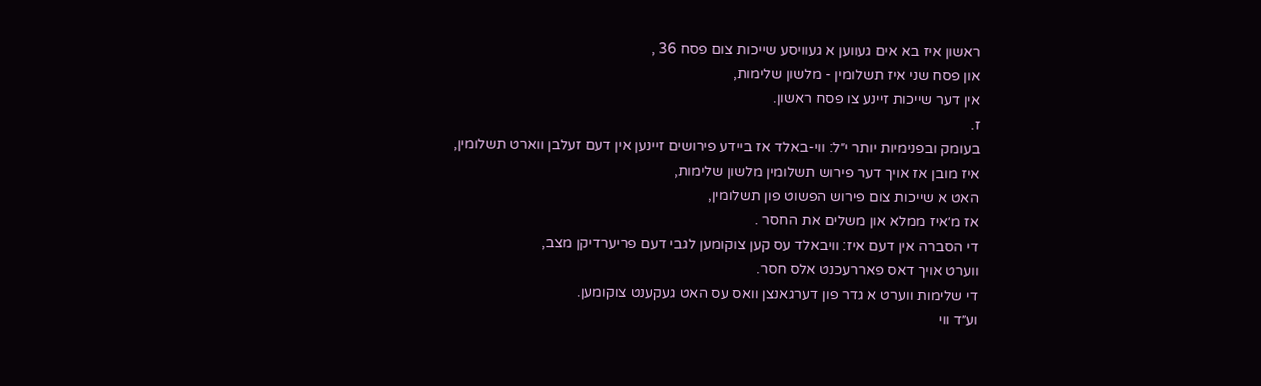ראשון איז בא אים געווען א געוויסע שייכות צום פסח 36 ,
און פסח שני איז תשלומין - מלשון שלימות,
אין דער שייכות זיינע צו פסח ראשון.
ז.
בעומק ובפנימיות יותר י״ל: ווי-באלד אז ביידע פירושים זיינען אין דעם זעלבן ווארט תשלומין,
איז מובן אז אויך דער פירוש תשלומין מלשון שלימות,
האט א שייכות צום פירוש הפשוט פון תשלומין,
אז מ׳איז ממלא און משלים את החסר .
די הסברה אין דעם איז: וויבאלד עס קען צוקומען לגבי דעם פריערדיקן מצב,
ווערט אויך דאס פאררעכנט אלס חסר.
די שלימות ווערט א גדר פון דערגאנצן וואס עס האט געקענט צוקומען.
וע״ד ווי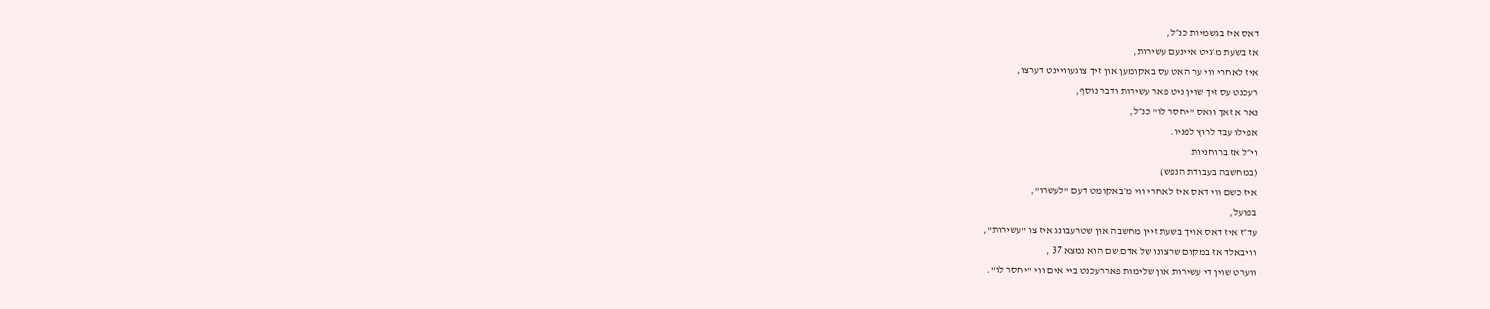דאס איז בגשמיות כנ״ל,
אז בשעת מ׳גיט איינעם עשירות,
איז לאחרי ווי ער האט עס באקומען און זיך צוגעוויינט דערצו,
רעכנט עס זיך שוין ניט פאר עשירות ודבר נוסף,
נאר א זאך וואס "יחסר לו" כנ״ל,
אפילו עבד לרוץ לפניו.
וי״ל אז ברוחניות
(במחשבה בעבודת הנפש)
איז כשם ווי דאס איז לאחרי ווי מ׳באקומט דעם "לעשרו",
בפועל,
עד״ז איז דאס אויך בשעת זיין מחשבה און שטרעבונג איז צו "עשירות",
וויבאלד אז במקום שרצונו של אדם שם הוא נמצא 37 ,
ווערט שוין די עשירות און שלימות פאררעכנט ביי אים ווי "יחסר לו".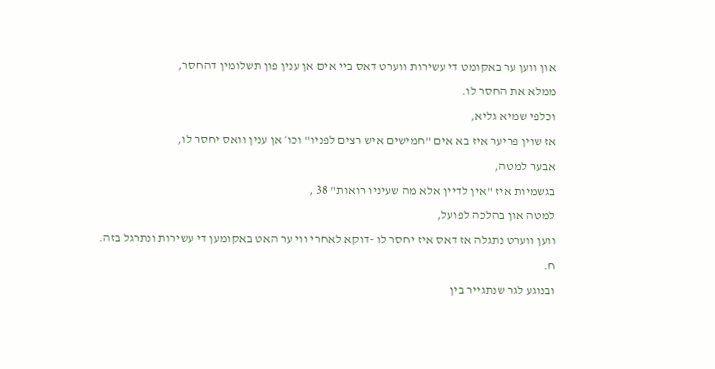און ווען ער באקומט די עשירות ווערט דאס ביי אים אן ענין פון תשלומין דהחסר,
ממלא את החסר לו.
וכלפי שמיא גליא,
אז שוין פריער איז בא אים "חמישים איש רצים לפניו" וכו׳ אן ענין וואס יחסר לו,
אבער למטה,
בגשמיות איז "אין לדיין אלא מה שעיניו רואות" 38 ,
למטה און בהלכה לפועל,
ווען ווערט נתגלה אז דאס איז יחסר לו -דוקא לאחרי ווי ער האט באקומען די עשירות ונתרגל בזה.
ח.
ובנוגע לגר שנתגייר בין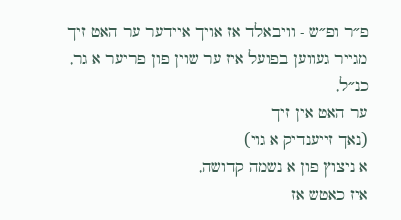פ״ר ופ״ש - וויבאלד אז אויך איידער ער האט זיך מגייר געווען בפועל איז ער שוין פון פריער א גר,
כנ״ל,
ער האט אין זיך
(נאך זייענדיק א גוי)
א ניצוץ פון א נשמה קדושה,
איז כאטש אז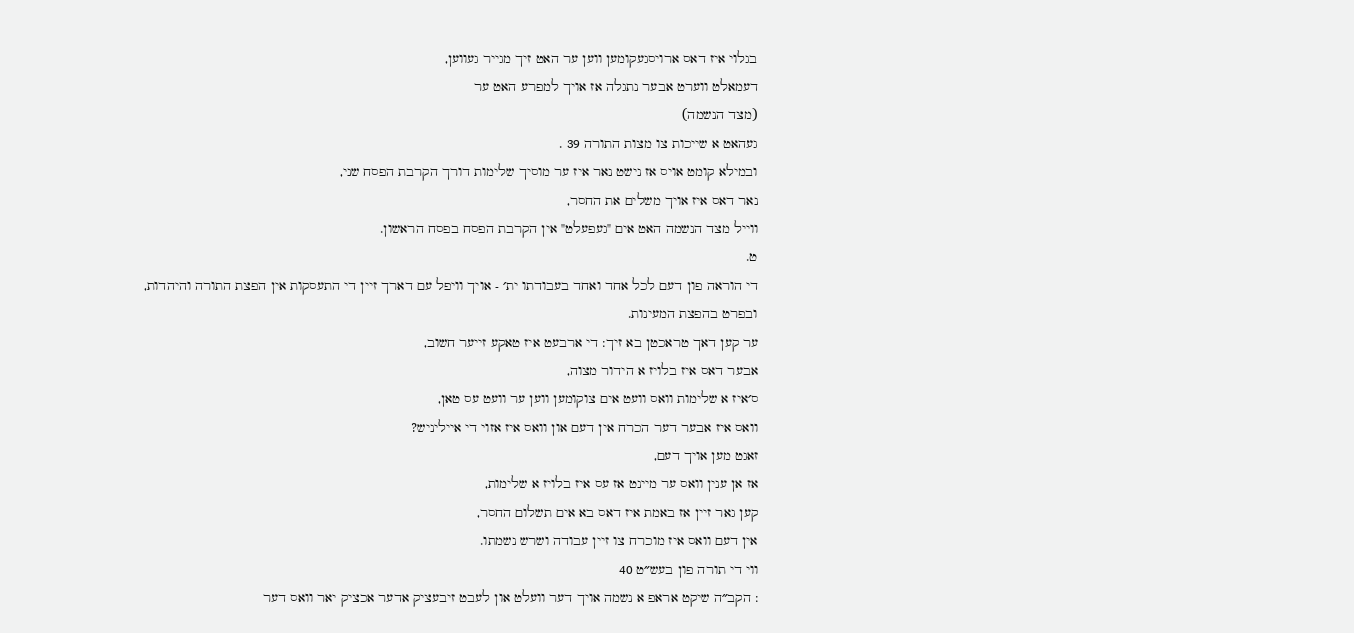בגלוי איז דאס ארויסגעקומען ווען ער האט זיך מגייר געווען,
דעמאלט ווערט אבער נתגלה אז אויך למפרע האט ער
(מצד הנשמה)
געהאט א שייכות צו מצות התורה 39 .
ובמילא קומט אויס אז נישט נאר איז ער מוסיך שלימות דורך הקרבת הפסח שני,
נאר דאס איז אויך משלים את החסר,
ווייל מצד הנשמה האט אים "געפעלט" אין הקרבת הפסח בפסח הראשון.
ט.
די הוראה פון דעם לכל אחד ואחד בעבודתו ית׳ - אויך וויפל עם דארך זיין די התעסקות אין הפצת התורה והיהדות,
ובפרט בהפצת המעינות.
ער קען דאך טראכטן בא זיך: די ארבעט איז טאקע זייער חשוב,
אבער דאס איז בלויז א הידור מצוה,
ס׳איז א שלימות וואס וועט אים צוקומען ווען ער וועט עס טאן,
וואס איז אבער דער הכרח אין דעם און וואס איז אזוי די אייליניש?
זאגט מען אויך דעם,
אז אן ענין וואס ער מיינט אז עס איז בלויז א שלימות,
קען גאר זיין אז באמת איז דאס בא אים תשלום החסר,
אין דעם וואס איז מוכרח צו זיין עבודה ושרש נשמתו.
ווי די תורה פון בעש״ט 40
: הקב״ה שיקט אראפ א נשמה אויך דער וועלט און לעבט זיבעציק אדער אכציק יאר וואס דער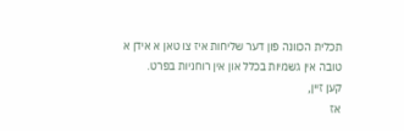תכלית הכוונה פון דער שליחות איז צו טאן א אידן א טובה אין גשמיות בכלל און אין רוחניות בפרט.
קען זיין,
אז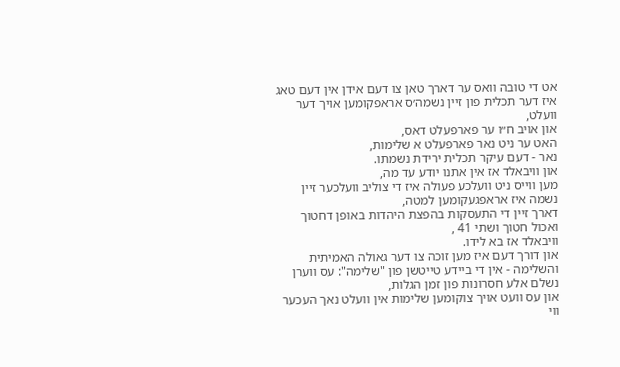אט די טובה וואס ער דארך טאן צו דעם אידן אין דעם טאג איז דער תכלית פון זיין נשמה׳ס אראפקומען אויך דער וועלט,
און אויב ח״ו ער פארפעלט דאס,
האט ער ניט נאר פארפעלט א שלימות,
נאר - דעם עיקר תכלית ירידת נשמתו.
און וויבאלד אז אין אתנו יודע עד מה,
מען ווייס ניט וועלכע פעולה איז די צוליב וועלכער זיין נשמה איז אראפגעקומען למטה,
דארך זיין די התעסקות בהפצת היהדות באופן דחטוך ואכול חטוך ושתי 41 ,
וויבאלד אז בא לידו.
און דורך דעם איז מען זוכה צו דער גאולה האמיתית והשלימה - אין די ביידע טייטשן פון "שלימה": עס ווערן נשלם אלע חסרונות פון זמן הגלות,
און עס וועט אויך צוקומען שלימות אין וועלט נאך העכער ווי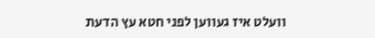וועלט איז געווען לפני חטא עץ הדעת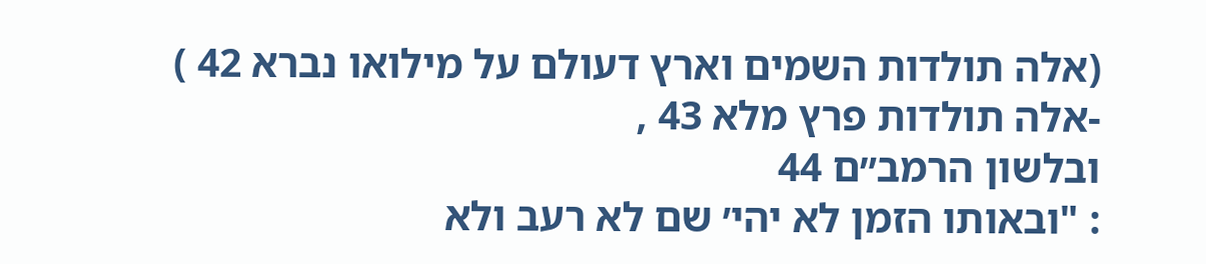(אלה תולדות השמים וארץ דעולם על מילואו נברא 42 )
-אלה תולדות פרץ מלא 43 ,
ובלשון הרמב״ם 44
: "ובאותו הזמן לא יהי׳ שם לא רעב ולא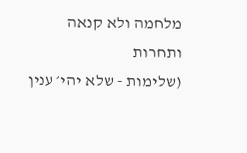מלחמה ולא קנאה ותחרות
(שלימות - שלא יהי׳ ענין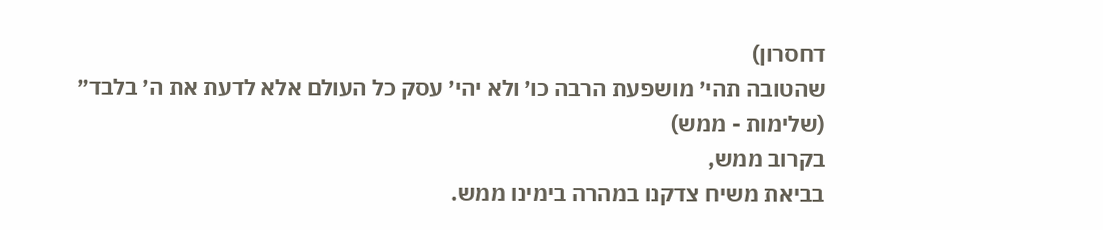דחסרון)
שהטובה תהי׳ מושפעת הרבה כו׳ ולא יהי׳ עסק כל העולם אלא לדעת את ה׳ בלבד״
(שלימות - ממש)
בקרוב ממש,
בביאת משיח צדקנו במהרה בימינו ממש.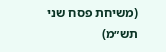(משיחת פסח שני תש״מ)